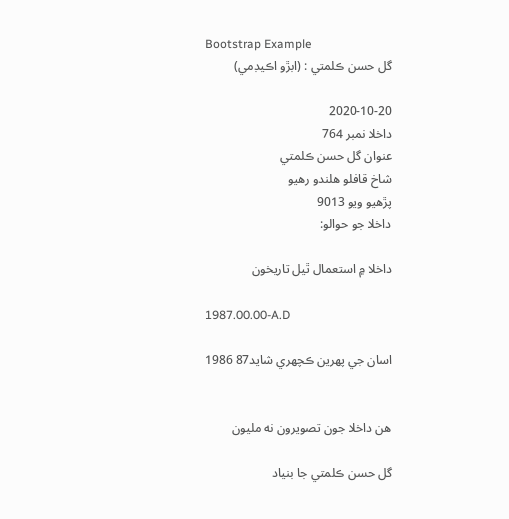Bootstrap Example
گل حسن ڪلمتي : (ابڙو اڪيڊمي)

2020-10-20
داخلا نمبر 764
عنوان گل حسن ڪلمتي
شاخ قافلو هلندو رهيو
پڙهيو ويو 9013
داخلا جو حوالو:

داخلا ۾ استعمال ٿيل تاريخون

1987.00.00-A.D

اسان جي پهرين ڪچهري شايد87 1986


هن داخلا جون تصويرون نه مليون

گل حسن ڪلمتي جا بنياد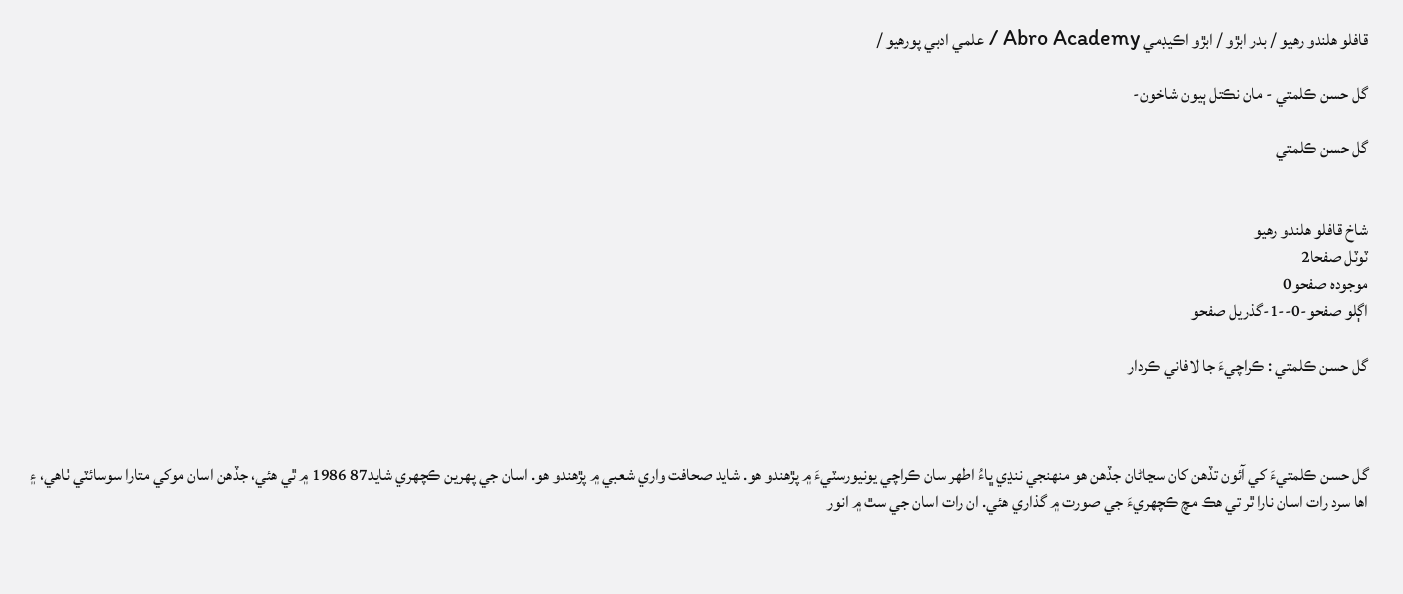قافلو هلندو رهيو / بدر ابڙو / ابڙو اڪيڊمي Abro Academy / علمي ادبي پورهيو /

گل حسن ڪلمتي - مان نڪتل ٻيون شاخون-

گل حسن ڪلمتي


شاخ قافلو هلندو رهيو
ٽوٽل صفحا2
موجودہ صفحو0
اڳلو صفحو-0--1-گذريل صفحو

گل حسن ڪلمتي : ڪراچيءَ جا لافاني ڪردار



گل حسن ڪلمتيءَ کي آئون تڏهن کان سڃاڻان جڏهن هو منهنجي ننڍي ڀاءُ اطهر سان ڪراچي يونيورسٽيءَ ۾ پڙهندو هو. شايد صحافت واري شعبي ۾ پڙهندو هو. اسان جي پهرين ڪچهري شايد87 1986 ۾ ٿي هئي، جڏهن اسان موکي متارا سوسائٽي ٺاهي، ۽ اها سرد رات اسان نارا ٿر تي هڪ مچ ڪچهريءَ جي صورت ۾ گذاري هئي. ان رات اسان جي سٿ ۾ انور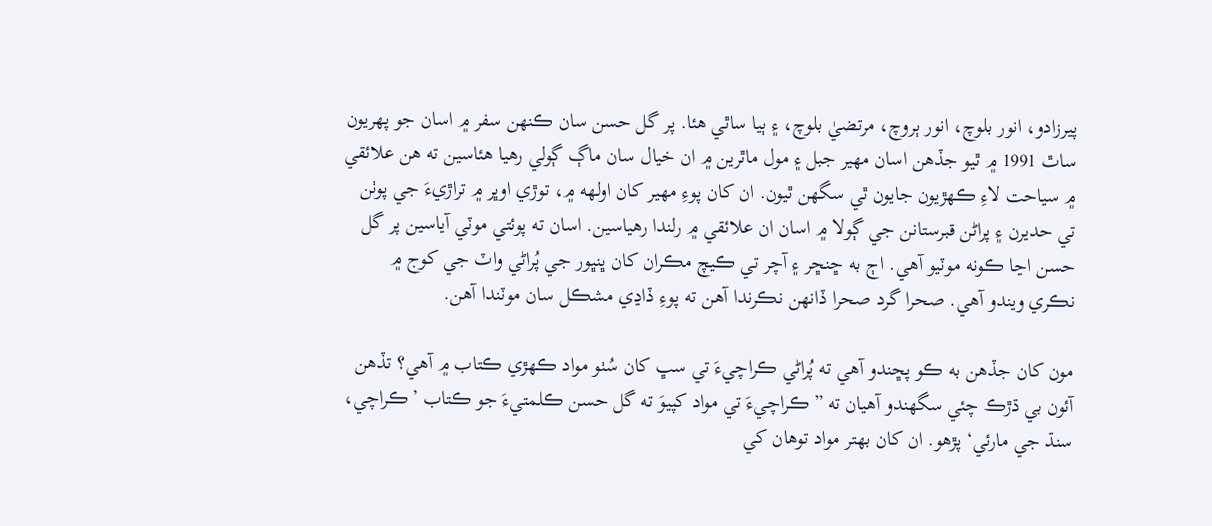پيرزادو، انور بلوچ، انور ٻروچ، مرتضيٰ بلوچ، ۽ ٻيا ساٿي هئا. پر گل حسن سان ڪنهن سفر ۾ اسان جو پهريون ساٿ 1991 ۾ ٿيو جڏهن اسان مهير جبل ۽ مول ماٿرين ۾ ان خيال سان ماڳ ڳولي رهيا هئاسين ته هن علائقي ۾ سياحت لاءِ ڪهڙيون جايون ٿي سگهن ٿيون. ان کان پوءِ مهير کان اولهه ۾، توڙي اوڀر ۾ تراڙيءَ جي پوٺن تي حديرن ۽ پراڻن قبرستانن جي ڳولا ۾ اسان ان علائقي ۾ رلندا رهياسين. اسان ته پوئتي موٽي آياسين پر گل حسن اڃا ڪونه موٽيو آهي. اڄ به ڇنڇر ۽ آچر تي ڪيچ مڪران کان ڀنڀور جي پُراڻي واٽ جي کوج ۾ نڪري ويندو آهي. صحرا گرد صحرا ڏانهن نڪرندا آهن ته پوءِ ڏاڍي مشڪل سان موٽندا آهن.

مون کان جڏهن به ڪو پڇندو آهي ته پُراڻي ڪراچيءَ تي سڀ کان سُٺو مواد ڪهڙي ڪتاب ۾ آهي؟ تڏهن آئون بي ڌڙڪ چئي سگهندو آهيان ته ”ڪراچيءَ تي مواد کپيوَ ته گل حسن ڪلمتيءَ جو ڪتاب ’ڪراچي، سنڌ جي مارئي‘ پڙهو. ان کان بهتر مواد توهان کي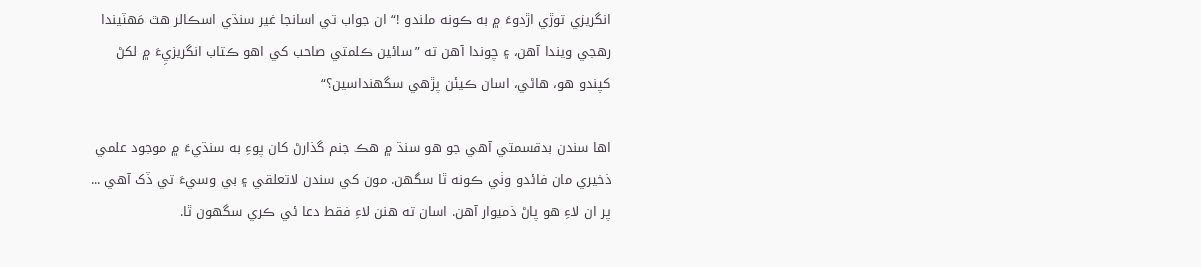انگريزي توڙي اڙدوءَ ۾ به ڪونه ملندو !“ ان جواب تي اسانجا غير سنڌي اسڪالر هٿ مَهٽيندا رهجي ويندا آهن، ۽ چوندا آهن ته ”سائين ڪلمتي صاحب کي اهو ڪتاب انگريزيِءَ ۾ لکڻ کپندو هو، هاڻي، اسان ڪيئن پڙهي سگهنداسين؟“

اها سندن بدقسمتي آهي جو هو سنڌ ۾ هڪ جنم گذارڻ کان پوءِ به سنڌيءَ ۾ موجود علمي ذخيري مان فائدو وٺي ڪونه ٿا سگهن. مون کي سندن لاتعلقي ۽ بي وسيءَ تي ڏک آهي ... پر ان لاءِ هو پاڻ ذميوار آهن. اسان ته هنن لاءِ فقط دعا ئي ڪري سگهون ٿا.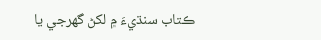ڪتاب سنڌيءَ ۾ لکڻ گهرجي يا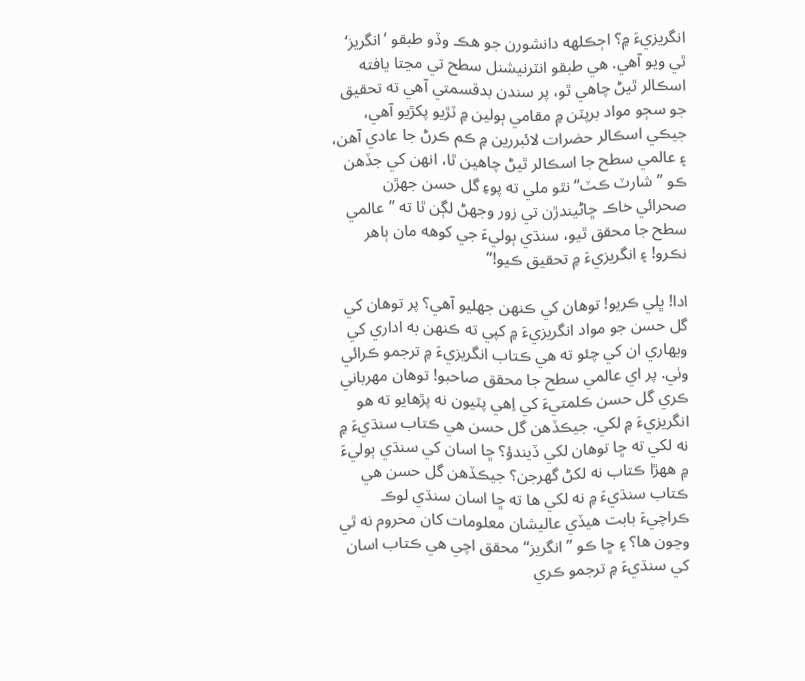انگريزيءَ ۾؟ اڄڪلهه دانشورن جو هڪ وڏو طبقو ’انگريز‘ ٿي ويو آهي. هي طبقو انٽرنيشنل سطح تي مڃتا يافته اسڪالر ٿيڻ چاهي ٿو، پر سندن بدقسمتي آهي ته تحقيق جو سڄو مواد برپٽن ۾ مقامي ٻولين ۾ ٽڙيو پکڙيو آهي، جيڪي اسڪالر حضرات لائبررين ۾ ڪم ڪرڻ جا عادي آهن، ۽ عالمي سطح جا اسڪالر ٿيڻ چاهين ٿا، انهن کي جڏهن ڪو ”شارٽ ڪٽ“ نٿو ملي ته پوءِ گل حسن جهڙن صحرائي خاڪ ڇاڻيندڙن تي زور وجهڻ لڳن ٿا ته ”عالمي سطح جا محقق ٿيو، سنڌي ٻوليءَ جي کوهه مان ٻاهر نڪرو! ۽ انگريزيءَ ۾ تحقيق ڪيو!“

ادا! ڀلي ڪريو! توهان کي ڪنهن جهليو آهي؟ پر توهان کي گل حسن جو مواد انگريزيءَ ۾ کپي ته ڪنهن به اداري کي ويهاري ان کي چئو ته هي ڪتاب انگريزيءَ ۾ ترجمو ڪرائي وٺي. پر اي عالمي سطح جا محقق صاحبو! توهان مهرباني ڪري گل حسن ڪلمتيءَ کي اِهي پٽيون نه پڙهايو ته هو انگريزيءَ ۾ لکي. جيڪڏهن گل حسن هي ڪتاب سنڌيءَ ۾ نه لکي ته ڇا توهان لکي ڏيندؤ؟ ڇا اسان کي سنڌي ٻوليءَ ۾ ههڙا ڪتاب نه لکڻ گهرجن؟ جيڪڏهن گل حسن هي ڪتاب سنڌيءَ ۾ نه لکي ها ته ڇا اسان سنڌي لوڪ ڪراچيءَ بابت هيڏي عاليشان معلومات کان محروم نه ٿي وڃون ها؟ ۽ ڇا ڪو ” انگريز“ محقق اچي هي ڪتاب اسان کي سنڌيءَ ۾ ترجمو ڪري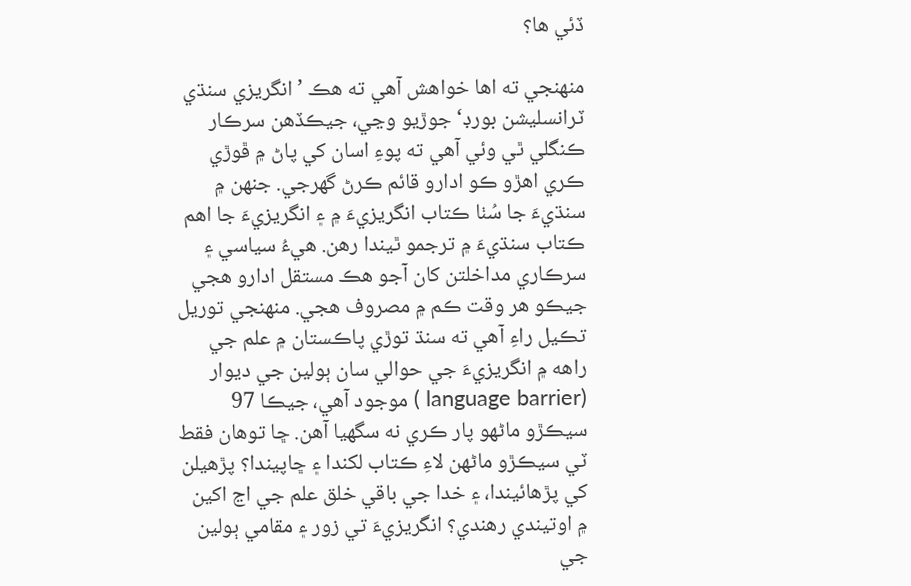ڏئي ها؟

منهنجي ته اها خواهش آهي ته هڪ ’انگريزي سنڌي ٽرانسليشن بورڊ‘ جوڙيو وڃي، جيڪڏهن سرڪار ڪنگلي ٿي وئي آهي ته پوءِ اسان کي پاڻ ۾ ڦوڙي ڪري اهڙو ڪو ادارو قائم ڪرڻ گهرجي. جنهن ۾ سنڌيءَ جا سُٺا ڪتاب انگريزيءَ ۾ ۽ انگريزيءَ جا اهم ڪتاب سنڌيءَ ۾ ترجمو ٿيندا رهن. هيءُ سياسي ۽ سرڪاري مداخلتن کان آجو هڪ مستقل ادارو هجي جيڪو هر وقت ڪم ۾ مصروف هجي. منهنجي توريل تڪيل راءِ آهي ته سنڌ توڙي پاڪستان ۾ علم جي راهه ۾ انگريزيءَ جي حوالي سان ٻولين جي ديوار (language barrier ) موجود آهي، جيڪا 97 سيڪڙو ماڻهو پار ڪري نه سگهيا آهن. ڇا توهان فقط ٽي سيڪڙو ماڻهن لاءِ ڪتاب لکندا ۽ ڇاپيندا؟ پڙهيلن کي پڙهائيندا، ۽ خدا جي باقي خلق علم جي اڃ اکين ۾ اوتيندي رهندي؟ انگريزيءَ تي زور ۽ مقامي ٻولين جي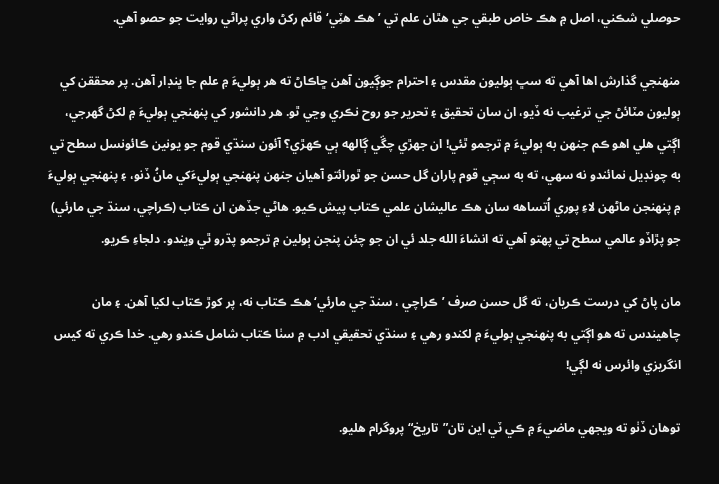حوصلي شڪني، اصل ۾ هڪ خاص طبقي جي هٿان علم تي ’هڪ هٽِي‘ قائم رکڻ واري پراڻي روايت جو حصو آهي.

منهنجي گذارش اها آهي ته سڀ ٻوليون مقدس ۽ احترام جوڳيون آهن ڇاڪاڻ ته هر ٻوليءَ ۾ علم جا ڀنڊار آهن. پر محققن کي ٻوليون مٽائڻ جي ترغيب نه ڏيو، ان سان تحقيق ۽ تحرير جو روح نڪري وڃي ٿو. هر دانشور کي پنهنجي ٻوليءَ ۾ لکڻ گهرجي، اڳتي هلي اهو ڪم جنهن به ٻوليءَ ۾ ترجمو ٿئي! ان جهڙي چڱي ڳالهه ٻي ڪهڙي؟ آئون سنڌي قوم جو يونين ڪائونسل سطح تي به چونڊيل نمائندو نه سهي، ته به سڄي قوم پاران گل حسن جو ٿورائتو آهيان جنهن پنهنجي ٻوليءَکي مانُ ڏنو، ۽ پنهنجي ٻوليءَ ۾ پنهنجن ماڻهن لاءِ پوري اُتساهه سان هڪ عاليشان علمي ڪتاب پيش ڪيو. هاڻي جڏهن ان ڪتاب (ڪراچي، سنڌ جي مارئي) جو پڙاڏو عالمي سطح تي پهتو آهي ته انشاءَ الله جلد ئي ان جو چئن پنجن ٻولين ۾ ترجمو پڌرو ٿي ويندو. دلجاءِ ڪريو.

مان پاڻ کي درست ڪريان، ته گل حسن صرف ’ڪراچي ، سنڌ جي مارئي‘ هڪ ڪتاب نه، پر کوڙ ڪتاب لکيا آهن. ۽ مان چاهيندس ته هو اڳتي به پنهنجي ٻوليءَ ۾ لکندو رهي ۽ سنڌي تحقيقي ادب ۾ سٺا ڪتاب شامل ڪندو رهي. خدا ڪري ته کيس انگريزي وائرس نه لڳي!

توهان ڏٺو ته ويجهي ماضيءَ ۾ ڪي ٽي اين تان”تاريخ“ پروگرام هليو.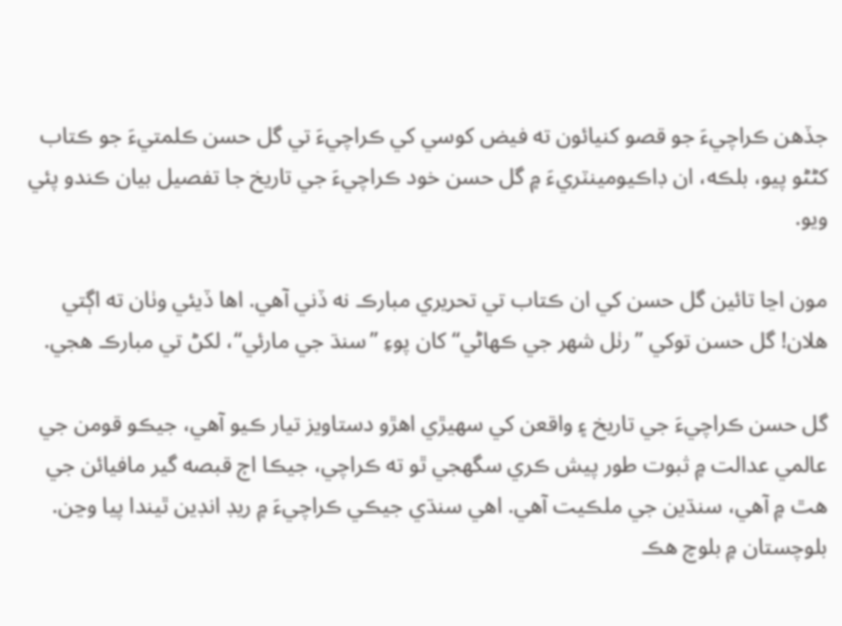جڏهن ڪراچيءَ جو قصو کنيائون ته فيض کوسي کي ڪراچيءَ تي گل حسن ڪلمتيءَ جو ڪتاب کڻڻو پيو، بلڪه، ان ڊاڪيومينٽريءَ ۾ گل حسن خود ڪراچيءَ جي تاريخ جا تفصيل بيان ڪندو پئي ويو.

مون اڃا تائين گل حسن کي ان ڪتاب تي تحريري مبارڪ نه ڏني آهي. اها ڏيئي وٺان ته اڳتي هلان! گل حسن توکي ”رٺل شهر جي ڪهاڻي“ کان پوءِ ”سنڌ جي مارئي“، لکڻ تي مبارڪ هجي.

گل حسن ڪراچيءَ جي تاريخ ۽ واقعن کي سهيڙي اهڙو دستاويز تيار ڪيو آهي، جيڪو قومن جي عالمي عدالت ۾ ثبوت طور پيش ڪري سگهجي ٿو ته ڪراچي، جيڪا اڄ قبصه گير مافيائن جي هٿ ۾ آهي، سنڌين جي ملڪيت آهي. اهي سنڌي جيڪي ڪراچيءَ ۾ ريڊ انڊين ٿيندا پيا وڃن. بلوچستان ۾ بلوچ هڪ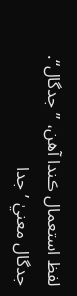لفظ استعمال ڪندا آهن، ”جدگال“. جدگال معنيٰ ’جدا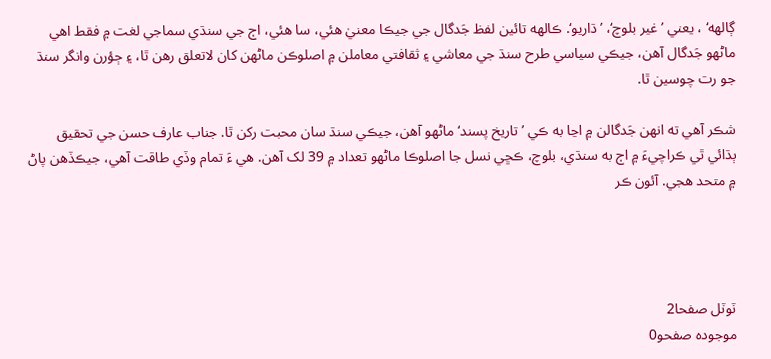ڳالهه‘ ، يعني ’غير بلوچ‘، ’ڌاريو‘. ڪالهه تائين لفظ جَدگال جي جيڪا معنيٰ هئي، سا هئي، اڄ جي سنڌي سماجي لغت ۾ فقط اهي ماڻهو جَدگال آهن، جيڪي سياسي طرح سنڌ جي معاشي ۽ ثقافتي معاملن ۾ اصلوڪن ماڻهن کان لاتعلق رهن ٿا، ۽ ڄؤرن وانگر سنڌ جو رت چوسين ٿا.

شڪر آهي ته انهن جَدگالن ۾ اڃا به ڪي ’تاريخ پسند‘ ماڻهو آهن، جيڪي سنڌ سان محبت رکن ٿا. جناب عارف حسن جي تحقيق ٻڌائي ٿي ڪراچيءَ ۾ اڄ به سنڌي، بلوچ، ڪڇي نسل جا اصلوڪا ماڻهو تعداد ۾ 39 لک آهن. هي ءَ تمام وڏي طاقت آهي، جيڪڏهن پاڻ ۾ متحد هجي. آئون ڪر




ٽوٽل صفحا2
موجودہ صفحو0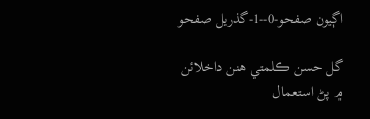اڳيون صفحو-0--1-گذريل صفحو

گل حسن ڪلمتي ھنن داخلائن ۾ پڻ استعمال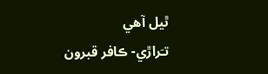ٿيل آھي
تـَراڙي- ڪافر قبرون